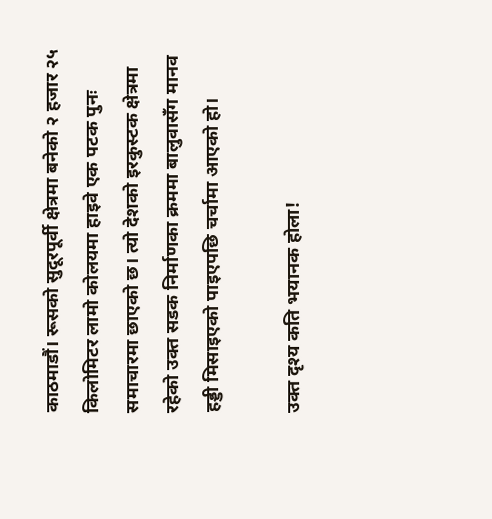काठमाडौं। रूसको सुदूरपूर्वी क्षेत्रमा बनेको २ हजार २५ किलोमिटर लामो कोलयमा हाइवे एक पटक पुनः समाचारमा छाएको छ। त्यो देशको इरकुस्टक क्षेत्रमा रहेको उक्त सडक निर्माणका क्रममा बालुवासँग मानव हड्डी मिसाइएको पाइएपछि चर्चामा आएको हो।

उक्त दृश्य कति भयानक होला!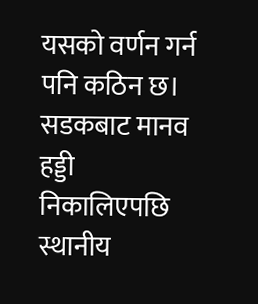यसको वर्णन गर्न पनि कठिन छ। सडकबाट मानव हड्डी निकालिएपछि स्थानीय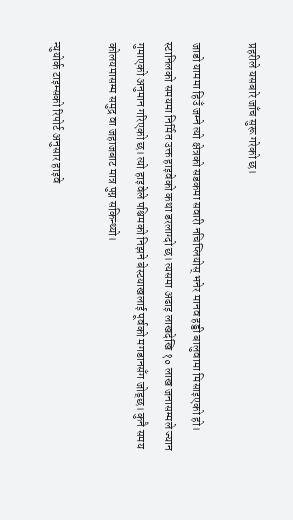प्रहरीले यसबारे जाँच सुरू गरेको छ।

जाडो याममा हिउँ जम्ने त्यो क्षेत्रको सडकमा सवारी नचिप्लियोस् भनेर मानव हड्डी बालुवामा मिसाइएको हो। स्टानिलको समयमा निर्मित उक्त हाइवेको कथा डरलाग्दो छ। त्यसमा अढाइ लाखदेखि १० लाख जनासम्मले ज्यान गुमाएको अनुमान गरिएको छ। त्यो हाइवेले पश्चिमको निझने बेस्टयाखलाई पूर्वको मगडानसँग जोड्छ। कुनै समय कोलयमासम्म समुद्र वा जहाजबाट मात्र पुग्न सकिन्थ्यो।

न्युयोर्क टाइम्सको रिपोर्ट अनुसार हाइवे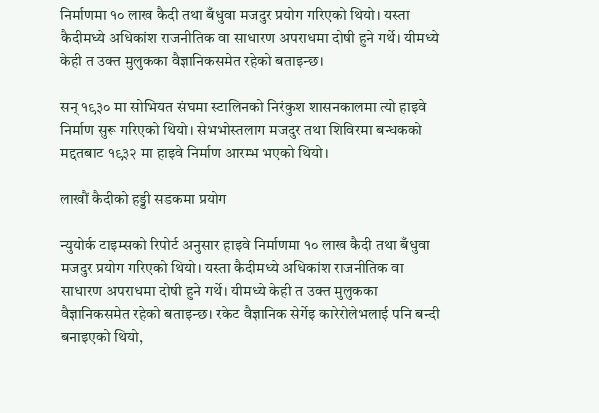निर्माणमा १० लाख कैदी तथा बँधुवा मजदुर प्रयोग गरिएको थियो। यस्ता कैदीमध्ये अधिकांश राजनीतिक वा साधारण अपराधमा दोषी हुने गर्थे। यीमध्ये केही त उक्त मुलुकका वैज्ञानिकसमेत रहेको बताइन्छ।

सन् १९३० मा सोभियत संघमा स्टालिनको निरंकुश शासनकालमा त्यो हाइवे निर्माण सुरू गरिएको थियो। सेभभोस्तलाग मजदुर तथा शिविरमा बन्धकको मद्दतबाट १९३२ मा हाइवे निर्माण आरम्भ भएको थियो।

लाखौं कैदीको हड्डी सडकमा प्रयोग

न्युयोर्क टाइम्सको रिपोर्ट अनुसार हाइवे निर्माणमा १० लाख कैदी तथा बँधुवा मजदुर प्रयोग गरिएको थियो। यस्ता कैदीमध्ये अधिकांश राजनीतिक वा साधारण अपराधमा दोषी हुने गर्थे। यीमध्ये केही त उक्त मुलुकका वैज्ञानिकसमेत रहेको बताइन्छ। रकेट वैज्ञानिक सेर्गेइ कारेरोलेभलाई पनि बन्दी बनाइएको थियो,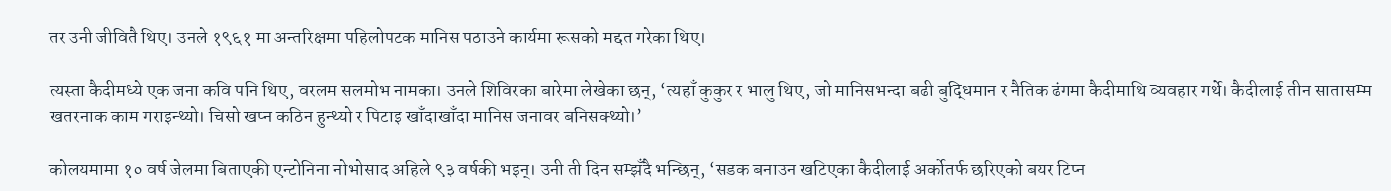तर उनी जीवितै थिए। उनले १९६१ मा अन्तरिक्षमा पहिलोपटक मानिस पठाउने कार्यमा रूसको मद्दत गरेका थिए।

त्यस्ता कैदीमध्ये एक जना कवि पनि थिए, वरलम सलमोभ नामका। उनले शिविरका बारेमा लेखेका छन्, ‘त्यहाँ कुकुर र भालु थिए, जो मानिसभन्दा बढी बुद्धिमान र नैतिक ढंगमा कैदीमाथि व्यवहार गर्थे। कैदीलाई तीन सातासम्म खतरनाक काम गराइन्थ्यो। चिसो खप्न कठिन हुन्थ्यो र पिटाइ खाँदाखाँदा मानिस जनावर बनिसक्थ्यो।’

कोलयमामा १० वर्ष जेलमा बिताएकी एन्टोनिना नोभोसाद अहिले ९३ वर्षकी भइन्। उनी ती दिन सम्झँदै भन्छिन्, ‘सडक बनाउन खटिएका कैदीलाई अर्कोतर्फ छरिएको बयर टिप्न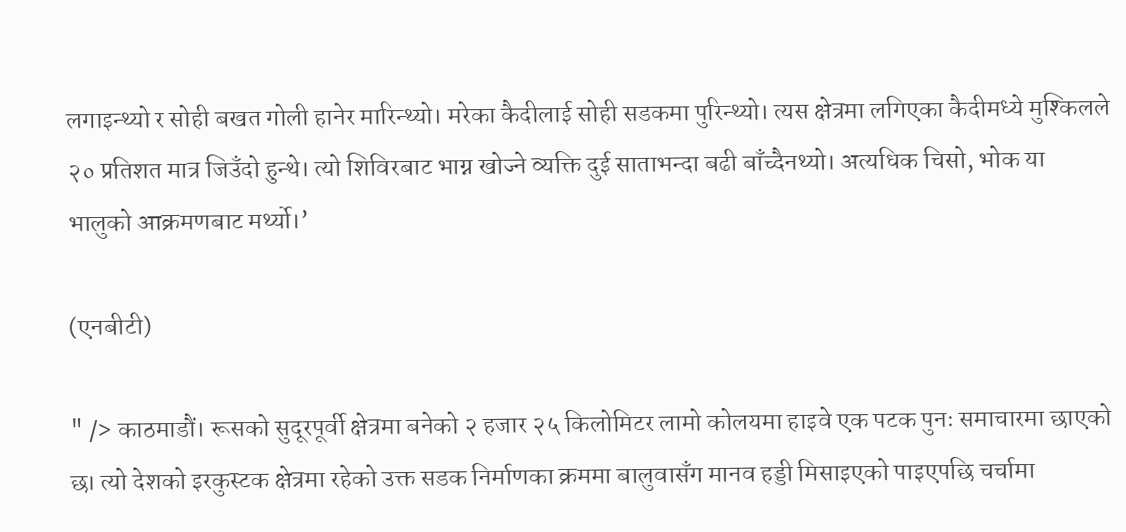लगाइन्थ्यो र सोही बखत गोली हानेर मारिन्थ्यो। मरेका कैदीलाई सोही सडकमा पुरिन्थ्यो। त्यस क्षेत्रमा लगिएका कैदीमध्ये मुश्किलले २० प्रतिशत मात्र जिउँदो हुन्थे। त्यो शिविरबाट भाग्न खोज्ने व्यक्ति दुई साताभन्दा बढी बाँच्दैनथ्यो। अत्यधिक चिसो, भोक या भालुको आक्रमणबाट मर्थ्यो।’

(एनबीटी)

" /> काठमाडौं। रूसको सुदूरपूर्वी क्षेत्रमा बनेको २ हजार २५ किलोमिटर लामो कोलयमा हाइवे एक पटक पुनः समाचारमा छाएको छ। त्यो देशको इरकुस्टक क्षेत्रमा रहेको उक्त सडक निर्माणका क्रममा बालुवासँग मानव हड्डी मिसाइएको पाइएपछि चर्चामा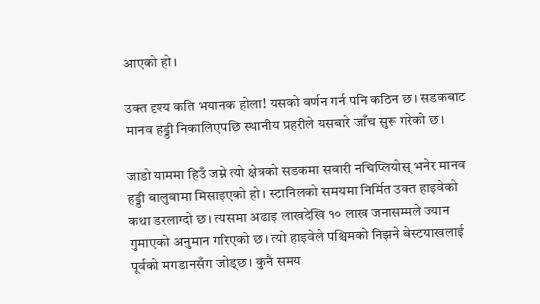आएको हो।

उक्त दृश्य कति भयानक होला! यसको वर्णन गर्न पनि कठिन छ। सडकबाट मानव हड्डी निकालिएपछि स्थानीय प्रहरीले यसबारे जाँच सुरू गरेको छ।

जाडो याममा हिउँ जम्ने त्यो क्षेत्रको सडकमा सवारी नचिप्लियोस् भनेर मानव हड्डी बालुवामा मिसाइएको हो। स्टानिलको समयमा निर्मित उक्त हाइवेको कथा डरलाग्दो छ। त्यसमा अढाइ लाखदेखि १० लाख जनासम्मले ज्यान गुमाएको अनुमान गरिएको छ। त्यो हाइवेले पश्चिमको निझने बेस्टयाखलाई पूर्वको मगडानसँग जोड्छ। कुनै समय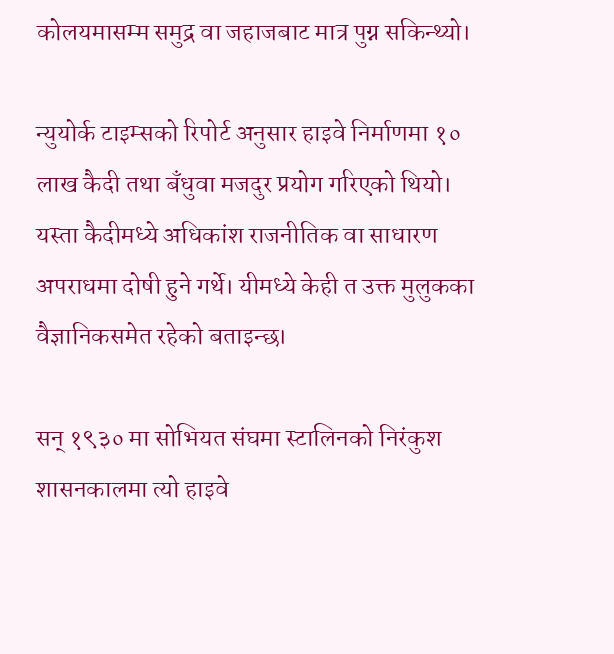कोलयमासम्म समुद्र वा जहाजबाट मात्र पुग्न सकिन्थ्यो।

न्युयोर्क टाइम्सको रिपोर्ट अनुसार हाइवे निर्माणमा १० लाख कैदी तथा बँधुवा मजदुर प्रयोग गरिएको थियो। यस्ता कैदीमध्ये अधिकांश राजनीतिक वा साधारण अपराधमा दोषी हुने गर्थे। यीमध्ये केही त उक्त मुलुकका वैज्ञानिकसमेत रहेको बताइन्छ।

सन् १९३० मा सोभियत संघमा स्टालिनको निरंकुश शासनकालमा त्यो हाइवे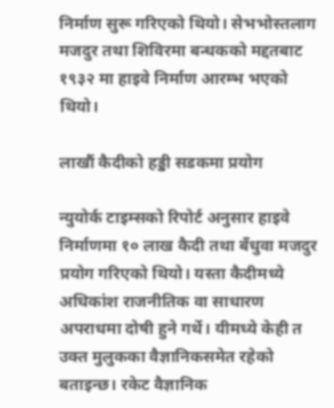निर्माण सुरू गरिएको थियो। सेभभोस्तलाग मजदुर तथा शिविरमा बन्धकको मद्दतबाट १९३२ मा हाइवे निर्माण आरम्भ भएको थियो।

लाखौं कैदीको हड्डी सडकमा प्रयोग

न्युयोर्क टाइम्सको रिपोर्ट अनुसार हाइवे निर्माणमा १० लाख कैदी तथा बँधुवा मजदुर प्रयोग गरिएको थियो। यस्ता कैदीमध्ये अधिकांश राजनीतिक वा साधारण अपराधमा दोषी हुने गर्थे। यीमध्ये केही त उक्त मुलुकका वैज्ञानिकसमेत रहेको बताइन्छ। रकेट वैज्ञानिक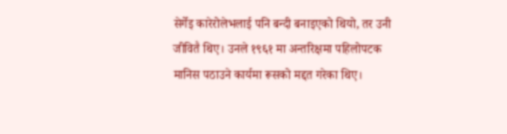सेर्गेइ कारेरोलेभलाई पनि बन्दी बनाइएको थियो, तर उनी जीवितै थिए। उनले १९६१ मा अन्तरिक्षमा पहिलोपटक मानिस पठाउने कार्यमा रूसको मद्दत गरेका थिए।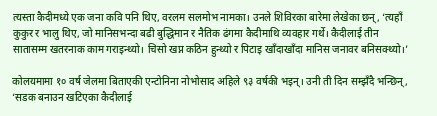त्यस्ता कैदीमध्ये एक जना कवि पनि थिए, वरलम सलमोभ नामका। उनले शिविरका बारेमा लेखेका छन्, ‘त्यहाँ कुकुर र भालु थिए, जो मानिसभन्दा बढी बुद्धिमान र नैतिक ढंगमा कैदीमाथि व्यवहार गर्थे। कैदीलाई तीन सातासम्म खतरनाक काम गराइन्थ्यो। चिसो खप्न कठिन हुन्थ्यो र पिटाइ खाँदाखाँदा मानिस जनावर बनिसक्थ्यो।’

कोलयमामा १० वर्ष जेलमा बिताएकी एन्टोनिना नोभोसाद अहिले ९३ वर्षकी भइन्। उनी ती दिन सम्झँदै भन्छिन्, ‘सडक बनाउन खटिएका कैदीलाई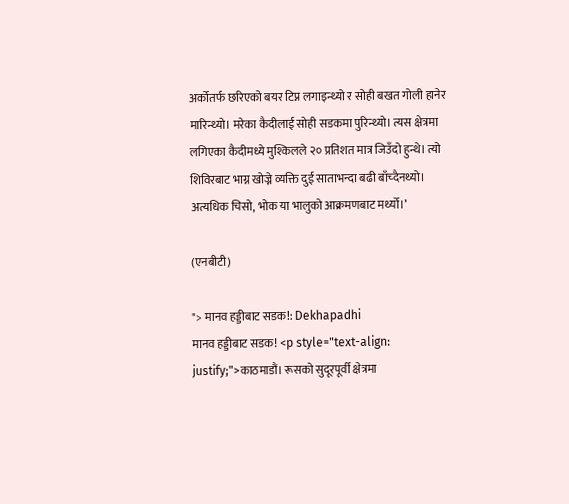अर्कोतर्फ छरिएको बयर टिप्न लगाइन्थ्यो र सोही बखत गोली हानेर मारिन्थ्यो। मरेका कैदीलाई सोही सडकमा पुरिन्थ्यो। त्यस क्षेत्रमा लगिएका कैदीमध्ये मुश्किलले २० प्रतिशत मात्र जिउँदो हुन्थे। त्यो शिविरबाट भाग्न खोज्ने व्यक्ति दुई साताभन्दा बढी बाँच्दैनथ्यो। अत्यधिक चिसो, भोक या भालुको आक्रमणबाट मर्थ्यो।’

(एनबीटी)

"> मानव हड्डीबाट सडक!: Dekhapadhi
मानव हड्डीबाट सडक! <p style="text-align: justify;">काठमाडौं। रूसको सुदूरपूर्वी क्षेत्रमा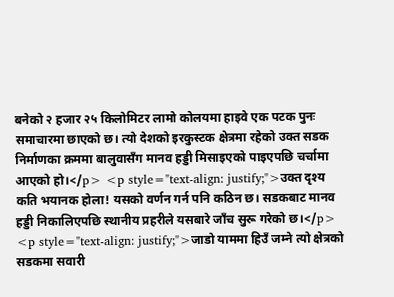बनेको २ हजार २५ किलोमिटर लामो कोलयमा हाइवे एक पटक पुनः समाचारमा छाएको छ। त्यो देशको इरकुस्टक क्षेत्रमा रहेको उक्त सडक निर्माणका क्रममा बालुवासँग मानव हड्डी मिसाइएको पाइएपछि चर्चामा आएको हो।</p> <p style="text-align: justify;">उक्त दृश्य कति भयानक होला! यसको वर्णन गर्न पनि कठिन छ। सडकबाट मानव हड्डी निकालिएपछि स्थानीय प्रहरीले यसबारे जाँच सुरू गरेको छ।</p> <p style="text-align: justify;">जाडो याममा हिउँ जम्ने त्यो क्षेत्रको सडकमा सवारी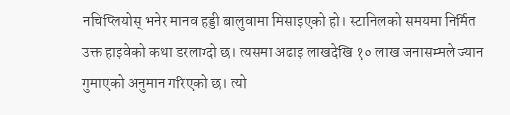नचिप्लियोस् भनेर मानव हड्डी बालुवामा मिसाइएको हो। स्टानिलको समयमा निर्मित उक्त हाइवेको कथा डरलाग्दो छ। त्यसमा अढाइ लाखदेखि १० लाख जनासम्मले ज्यान गुमाएको अनुमान गरिएको छ। त्यो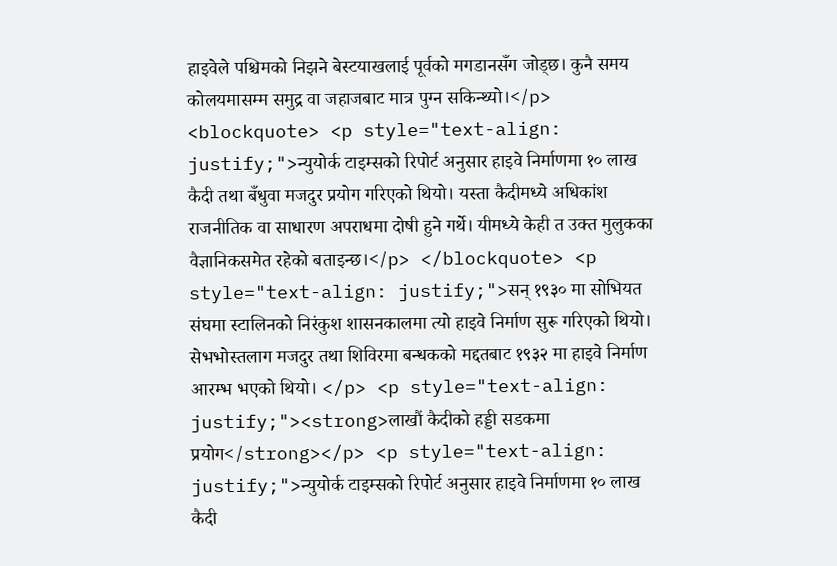हाइवेले पश्चिमको निझने बेस्टयाखलाई पूर्वको मगडानसँग जोड्छ। कुनै समय कोलयमासम्म समुद्र वा जहाजबाट मात्र पुग्न सकिन्थ्यो।</p> <blockquote> <p style="text-align: justify;">न्युयोर्क टाइम्सको रिपोर्ट अनुसार हाइवे निर्माणमा १० लाख कैदी तथा बँधुवा मजदुर प्रयोग गरिएको थियो। यस्ता कैदीमध्ये अधिकांश राजनीतिक वा साधारण अपराधमा दोषी हुने गर्थे। यीमध्ये केही त उक्त मुलुकका वैज्ञानिकसमेत रहेको बताइन्छ।</p> </blockquote> <p style="text-align: justify;">सन् १९३० मा सोभियत संघमा स्टालिनको निरंकुश शासनकालमा त्यो हाइवे निर्माण सुरू गरिएको थियो। सेभभोस्तलाग मजदुर तथा शिविरमा बन्धकको मद्दतबाट १९३२ मा हाइवे निर्माण आरम्भ भएको थियो। </p> <p style="text-align: justify;"><strong>लाखौं कैदीको हड्डी सडकमा प्रयोग</strong></p> <p style="text-align: justify;">न्युयोर्क टाइम्सको रिपोर्ट अनुसार हाइवे निर्माणमा १० लाख कैदी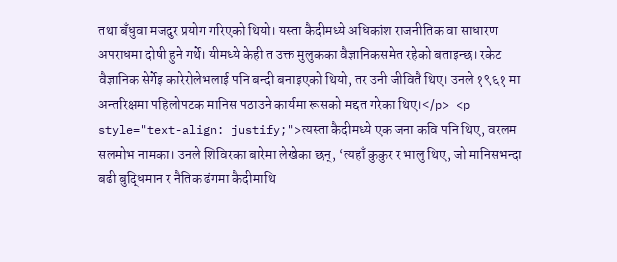तथा बँधुवा मजदुर प्रयोग गरिएको थियो। यस्ता कैदीमध्ये अधिकांश राजनीतिक वा साधारण अपराधमा दोषी हुने गर्थे। यीमध्ये केही त उक्त मुलुकका वैज्ञानिकसमेत रहेको बताइन्छ। रकेट वैज्ञानिक सेर्गेइ कारेरोलेभलाई पनि बन्दी बनाइएको थियो, तर उनी जीवितै थिए। उनले १९६१ मा अन्तरिक्षमा पहिलोपटक मानिस पठाउने कार्यमा रूसको मद्दत गरेका थिए।</p> <p style="text-align: justify;">त्यस्ता कैदीमध्ये एक जना कवि पनि थिए, वरलम सलमोभ नामका। उनले शिविरका बारेमा लेखेका छन्, ‘त्यहाँ कुकुर र भालु थिए, जो मानिसभन्दा बढी बुद्धिमान र नैतिक ढंगमा कैदीमाथि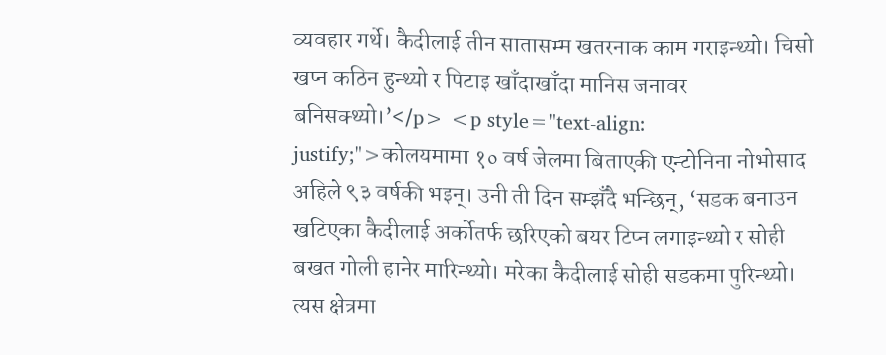व्यवहार गर्थे। कैदीलाई तीन सातासम्म खतरनाक काम गराइन्थ्यो। चिसो खप्न कठिन हुन्थ्यो र पिटाइ खाँदाखाँदा मानिस जनावर बनिसक्थ्यो।’</p> <p style="text-align: justify;">कोलयमामा १० वर्ष जेलमा बिताएकी एन्टोनिना नोभोसाद अहिले ९३ वर्षकी भइन्। उनी ती दिन सम्झँदै भन्छिन्, ‘सडक बनाउन खटिएका कैदीलाई अर्कोतर्फ छरिएको बयर टिप्न लगाइन्थ्यो र सोही बखत गोली हानेर मारिन्थ्यो। मरेका कैदीलाई सोही सडकमा पुरिन्थ्यो। त्यस क्षेत्रमा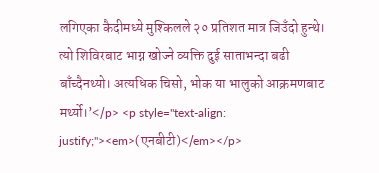लगिएका कैदीमध्ये मुश्किलले २० प्रतिशत मात्र जिउँदो हुन्थे। त्यो शिविरबाट भाग्न खोज्ने व्यक्ति दुई साताभन्दा बढी बाँच्दैनथ्यो। अत्यधिक चिसो, भोक या भालुको आक्रमणबाट मर्थ्यो।’</p> <p style="text-align: justify;"><em>(एनबीटी)</em></p>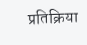प्रतिक्रिया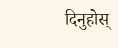दिनुहोस्